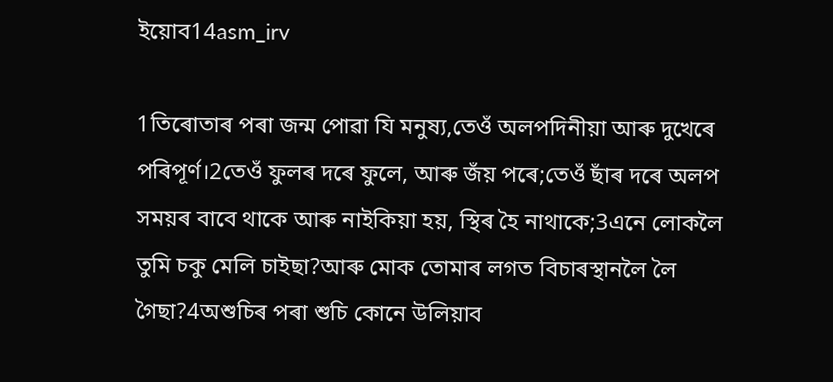ইয়োব14asm_irv

1তিৰোতাৰ পৰা জন্ম পোৱা যি মনুষ্য,তেওঁ অলপদিনীয়া আৰু দুখেৰে পৰিপূৰ্ণ।2তেওঁ ফুলৰ দৰে ফুলে, আৰু জঁয় পৰে;তেওঁ ছাঁৰ দৰে অলপ সময়ৰ বাবে থাকে আৰু নাইকিয়া হয়, স্থিৰ হৈ নাথাকে;3এনে লোকলৈ তুমি চকু মেলি চাইছা?আৰু মোক তোমাৰ লগত বিচাৰস্থানলৈ লৈ গৈছা?4অশুচিৰ পৰা শুচি কোনে উলিয়াব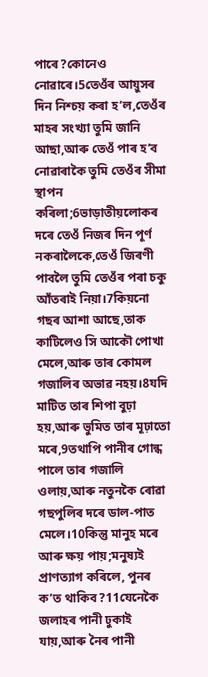পাৰে?কোনেও নোৱাৰে।5তেওঁৰ আয়ুসৰ দিন নিশ্চয় কৰা হ’ল,তেওঁৰ মাহৰ সংখ্যা তুমি জানি আছা,আৰু তেওঁ পাৰ হ’ব নোৱাৰাকৈ তুমি তেওঁৰ সীমা স্থাপন কৰিলা;6ভাড়াতীয়লোকৰ দৰে তেওঁ নিজৰ দিন পূৰ্ণ নকৰালৈকে,তেওঁ জিৰণী পাবলৈ তুমি তেওঁৰ পৰা চকু আঁতৰাই নিয়া।7কিয়নো গছৰ আশা আছে,তাক কাটিলেও সি আকৌ পোখা মেলে,আৰু তাৰ কোমল গজালিৰ অভাৱ নহয়।8যদি মাটিত তাৰ শিপা বুঢ়া হয়,আৰু ভুমিত তাৰ মূঢ়াতো মৰে,9তথাপি পানীৰ গোন্ধ পালে তাৰ গজালি ওলায়,আৰু নতুনকৈ ৰোৱা গছপুলিৰ দৰে ডাল-পাত মেলে।10কিন্তু মানুহ মৰে আৰু ক্ষয় পায়;মনুষ্যই প্ৰাণত্যাগ কৰিলে, পুনৰ ক’ত থাকিব?11যেনেকৈ জলাহৰ পানী ঢুকাই যায়,আৰু নৈৰ পানী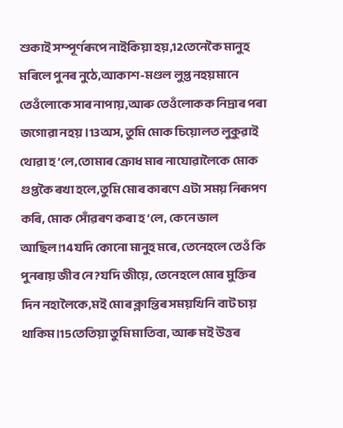শুকাই সম্পূৰ্ণৰূপে নাইকিয়া হয়,12তেনেকৈ মানুহ মৰিলে পুনৰ নুঠে,আকাশ-মণ্ডল লুপ্ত নহয়মানে তেওঁলোকে সাৰ নাপায়,আৰু তেওঁলোকক নিদ্ৰাৰ পৰা জগোৱা নহয়।13অস, তুমি মোক চিয়োলত লুকুৱাই থোৱা হ’লে,তোমাৰ ক্ৰোধ মাৰ নাযোৱালৈকে মোক গুপ্তকৈ ৰখা হলে,তুমি মোৰ কাৰণে এটা সময় নিৰূপণ কৰি, মোক সোঁৱৰণ কৰা হ’লে, কেনে ভাল আছিল!14যদি কোনো মানুহ মৰে, তেনেহলে তেওঁ কি পুনৰায় জীব নে?যদি জীয়ে, তেনেহলে মোৰ মুক্তিৰ দিন নহালৈকে,মই মোৰ ক্লান্তিৰ সময়খিনি বাট চায় থাকিম।15তেতিয়া তুমি মাতিবা, আৰু মই উত্তৰ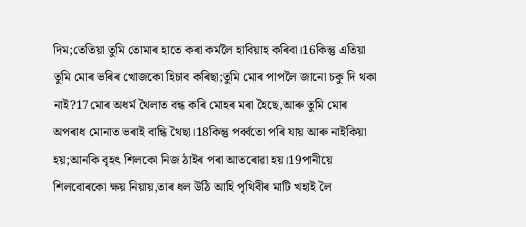দিম;তেতিয়া তুমি তোমাৰ হাতে কৰা কৰ্মলৈ হাবিয়াহ কৰিবা।16কিন্তু এতিয়া তুমি মোৰ ভৰিৰ খোজকো হিচাব কৰিছা;তুমি মোৰ পাপলৈ জানো চকু দি থকা নাই?17মোৰ অধৰ্ম থৈলাত বন্ধ কৰি মোহৰ মৰা হৈছে,আৰু তুমি মোৰ অপৰাধ মোনাত ভৰাই বান্ধি থৈছা।18কিন্তু পৰ্ব্বতো পৰি যায় আৰু নাইকিয়া হয়;আনকি বৃহৎ শিলকো নিজ ঠাইৰ পৰা আতৰোৱা হয়।19পানীয়ে শিলবোৰকো ক্ষয় নিয়ায়,তাৰ ধল উঠি আহি পৃথিবীৰ মাটি খহাই লৈ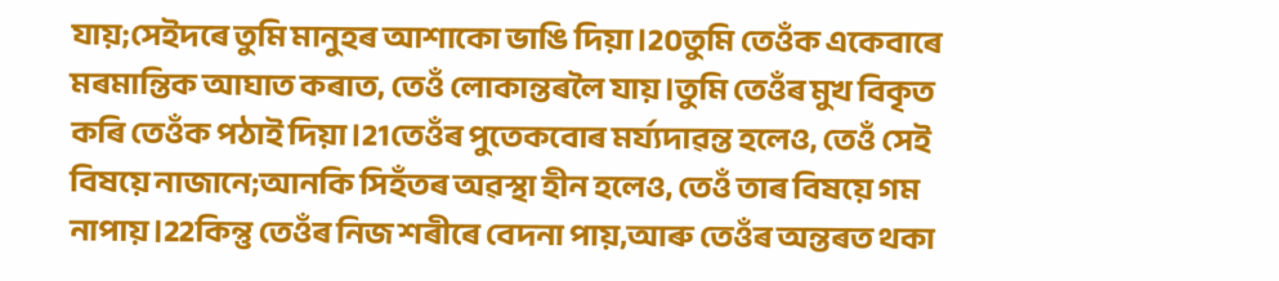যায়;সেইদৰে তুমি মানুহৰ আশাকো ভাঙি দিয়া।20তুমি তেওঁক একেবাৰে মৰমান্তিক আঘাত কৰাত, তেওঁ লোকান্তৰলৈ যায়।তুমি তেওঁৰ মুখ বিকৃত কৰি তেওঁক পঠাই দিয়া।21তেওঁৰ পুতেকবোৰ মৰ্য্যদাৱন্ত হলেও, তেওঁ সেই বিষয়ে নাজানে;আনকি সিহঁতৰ অৱস্থা হীন হলেও, তেওঁ তাৰ বিষয়ে গম নাপায়।22কিন্তু তেওঁৰ নিজ শৰীৰে বেদনা পায়,আৰু তেওঁৰ অন্তৰত থকা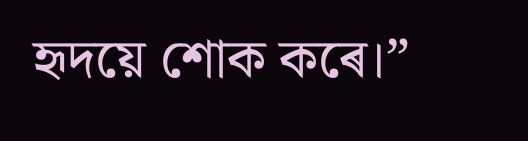হৃদয়ে শোক কৰে।”